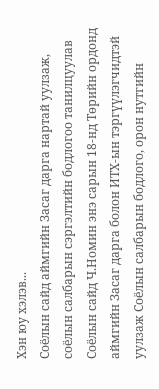Хэн юу хэлэв...
Соёлын сайд аймгийн Засаг дарга нартай уулзаж, соёлын салбарын сэргэлтийн бодлогоо танилцуулав
Соёлын сайд Ч.Номин энэ сарын 18-нд Төрийн ордонд аймгийн Засаг дарга болон ИТХ-ын тэргүүлэгчидтэй уулзаж Соёлын салбарын бодлого, орон нутгийн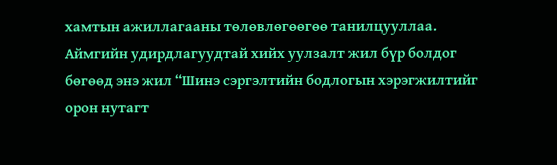хамтын ажиллагааны төлөвлөгөөгөө танилцууллаа.
Аймгийн удирдлагуудтай хийх уулзалт жил бүр болдог бөгөөд энэ жил “Шинэ сэргэлтийн бодлогын хэрэгжилтийг орон нутагт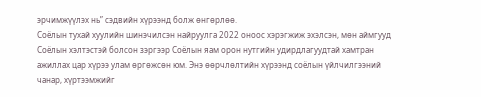эрчимжүүлэх нь” сэдвийн хүрээнд болж өнгөрлөө.
Соёлын тухай хуулийн шинэчилсэн найруулга 2022 оноос хэрэгжиж эхэлсэн, мөн аймгууд Соёлын хэлтэстэй болсон зэргээр Соёлын яам орон нутгийн удирдлагуудтай хамтран ажиллах цар хүрээ улам өргөжсөн юм. Энэ өөрчлөлтийн хүрээнд соёлын үйлчилгээний чанар, хүртээмжийг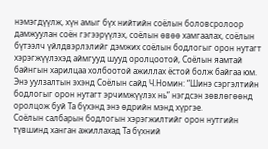нэмэгдүүлж, хүн амыг бүх нийтийн соёлын боловсролоор дамжуулан соён гэгээрүүлэх, соёлын өвөө хамгаалах, соёлын бүтээлч үйлдвэрлэлийг дэмжих соёлын бодлогыг орон нутагт хэрэгжүүлэхэд аймгууд шууд оролцоотой, Соёлын яамтай байнгын харилцаа холбоотой ажиллах ёстой болж байгаа юм.
Энэ уулзалтын эхэнд Соёлын сайд Ч.Номин: “Шинэ сэргэлтийн бодлогыг орон нутагт эрчимжүүлэх нь” нэгдсэн зөвлөгөөнд оролцож буй Та бүхэнд энэ өдрийн мэнд хүргэе.
Соёлын салбарын бодлогын хэрэгжилтийг орон нутгийн түвшинд ханган ажиллахад Та бүхний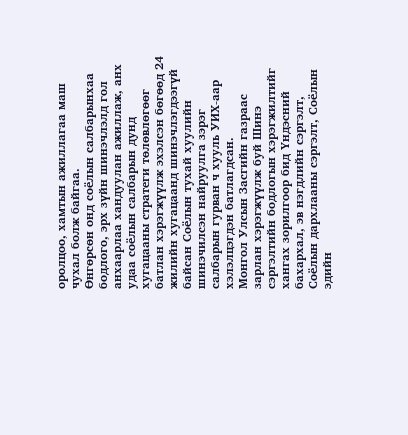оролцоо, хамтын ажиллагаа маш чухал болж байгаа.
Өнгөрсөн онд соёлын салбарынхаа бодлого, эрх зүйн шинэчлэлд гол анхаарлаа хандуулан ажиллаж, анх удаа соёлын салбарын дунд хугацааны стратеги төлөвлөгөөг батлан хэрэгжүүлж эхэлсэн бөгөөд 24 жилийн хугацаанд шинэчлэгдээгүй байсан Соёлын тухай хуулийн шинэчилсэн найруулга зэрэг салбарын гурван ч хууль УИХ-аар хэлэлцэгдэн батлагдсан.
Монгол Улсын Засгийн газраас зарлан хэрэгжүүлж буй Шинэ сэргэлтийн бодлогын хэрэгжилтийг хангах зорилгоор бид Үндэсний бахархал, эв нэгдлийн сэргэлт, Соёлын дархлааны сэргэлт, Соёлын эдийн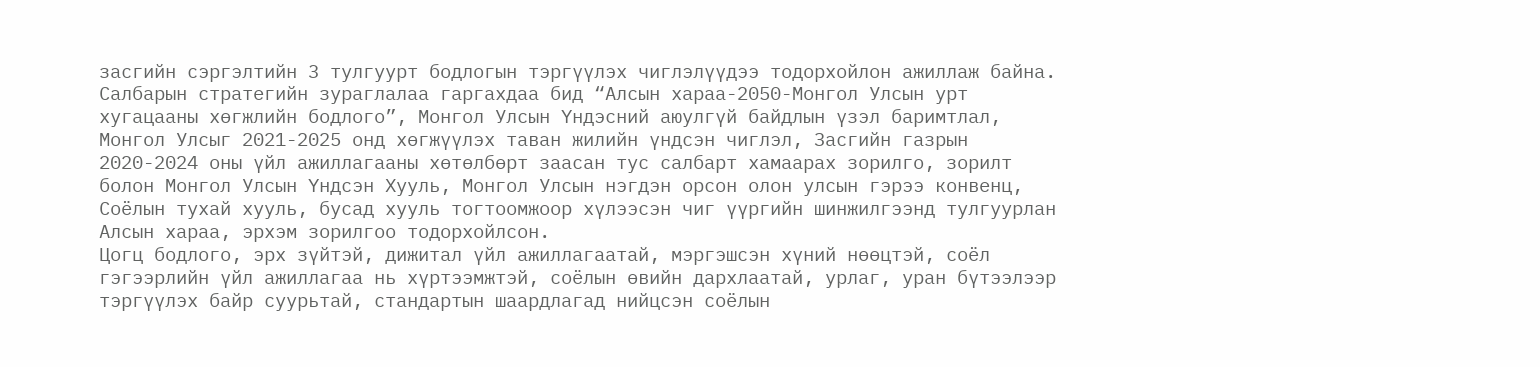засгийн сэргэлтийн 3 тулгуурт бодлогын тэргүүлэх чиглэлүүдээ тодорхойлон ажиллаж байна.
Салбарын стратегийн зураглалаа гаргахдаа бид “Алсын хараа-2050-Монгол Улсын урт хугацааны хөгжлийн бодлого”, Монгол Улсын Үндэсний аюулгүй байдлын үзэл баримтлал, Монгол Улсыг 2021-2025 онд хөгжүүлэх таван жилийн үндсэн чиглэл, Засгийн газрын 2020-2024 оны үйл ажиллагааны хөтөлбөрт заасан тус салбарт хамаарах зорилго, зорилт болон Монгол Улсын Үндсэн Хууль, Монгол Улсын нэгдэн орсон олон улсын гэрээ конвенц, Соёлын тухай хууль, бусад хууль тогтоомжоор хүлээсэн чиг үүргийн шинжилгээнд тулгуурлан Алсын хараа, эрхэм зорилгоо тодорхойлсон.
Цогц бодлого, эрх зүйтэй, дижитал үйл ажиллагаатай, мэргэшсэн хүний нөөцтэй, соёл гэгээрлийн үйл ажиллагаа нь хүртээмжтэй, соёлын өвийн дархлаатай, урлаг, уран бүтээлээр тэргүүлэх байр суурьтай, стандартын шаардлагад нийцсэн соёлын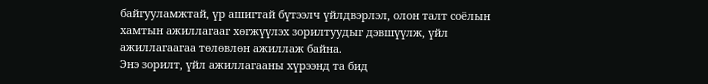байгууламжтай, үр ашигтай бүтээлч үйлдвэрлэл, олон талт соёлын хамтын ажиллагааг хөгжүүлэх зорилтуудыг дэвшүүлж, үйл ажиллагаагаа төлөвлөн ажиллаж байна.
Энэ зорилт, үйл ажиллагааны хүрээнд та бид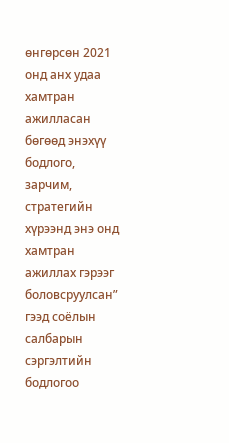өнгөрсөн 2021 онд анх удаа хамтран ажилласан бөгөөд энэхүү бодлого, зарчим, стратегийн хүрээнд энэ онд хамтран ажиллах гэрээг боловсруулсан” гээд соёлын салбарын сэргэлтийн бодлогоо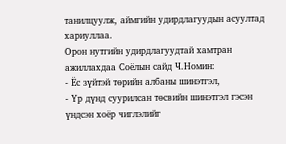танилцуулж, аймгийн удирдлагуудын асуултад хариуллаа.
Орон нутгийн удирдлагуудтай хамтран ажиллахдаа Соёлын сайд Ч.Номин:
- Ёс зүйтэй төрийн албаны шинэтгэл,
- Үр дүнд суурилсан төсвийн шинэтгэл гэсэн үндсэн хоёр чиглэлийг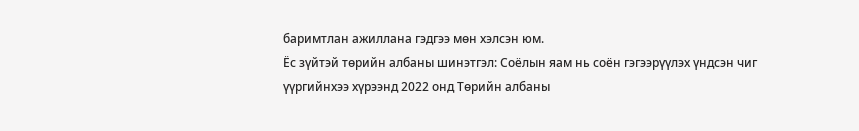баримтлан ажиллана гэдгээ мөн хэлсэн юм.
Ёс зүйтэй төрийн албаны шинэтгэл: Соёлын яам нь соён гэгээрүүлэх үндсэн чиг үүргийнхээ хүрээнд 2022 онд Төрийн албаны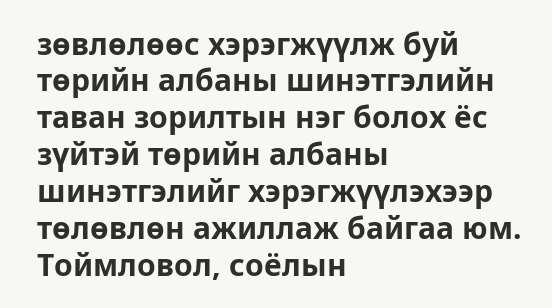зөвлөлөөс хэрэгжүүлж буй төрийн албаны шинэтгэлийн таван зорилтын нэг болох ёс зүйтэй төрийн албаны шинэтгэлийг хэрэгжүүлэхээр төлөвлөн ажиллаж байгаа юм.
Тоймловол, соёлын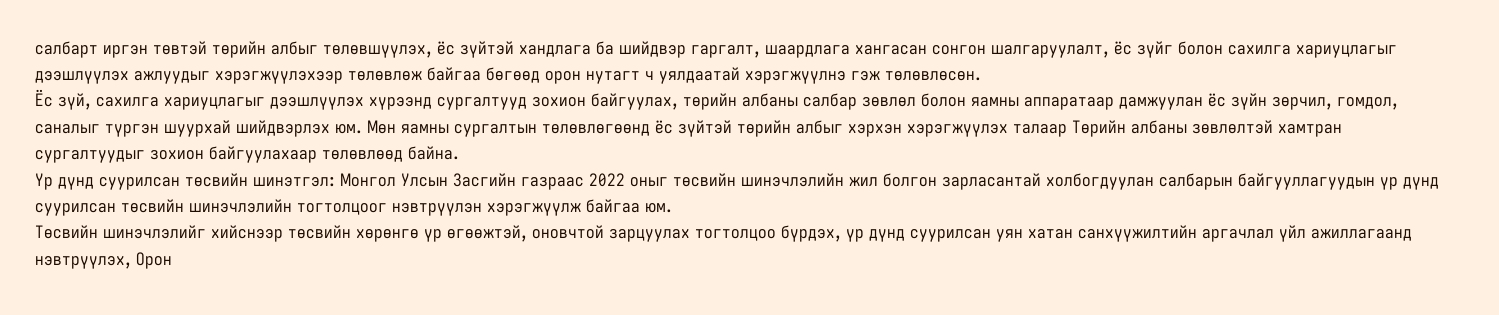салбарт иргэн төвтэй төрийн албыг төлөвшүүлэх, ёс зүйтэй хандлага ба шийдвэр гаргалт, шаардлага хангасан сонгон шалгаруулалт, ёс зүйг болон сахилга хариуцлагыг дээшлүүлэх ажлуудыг хэрэгжүүлэхээр төлөвлөж байгаа бөгөөд орон нутагт ч уялдаатай хэрэгжүүлнэ гэж төлөвлөсөн.
Ёс зүй, сахилга хариуцлагыг дээшлүүлэх хүрээнд сургалтууд зохион байгуулах, төрийн албаны салбар зөвлөл болон яамны аппаратаар дамжуулан ёс зүйн зөрчил, гомдол, саналыг түргэн шуурхай шийдвэрлэх юм. Мөн яамны сургалтын төлөвлөгөөнд ёс зүйтэй төрийн албыг хэрхэн хэрэгжүүлэх талаар Төрийн албаны зөвлөлтэй хамтран сургалтуудыг зохион байгуулахаар төлөвлөөд байна.
Үр дүнд суурилсан төсвийн шинэтгэл: Монгол Улсын Засгийн газраас 2022 оныг төсвийн шинэчлэлийн жил болгон зарласантай холбогдуулан салбарын байгууллагуудын үр дүнд суурилсан төсвийн шинэчлэлийн тогтолцоог нэвтрүүлэн хэрэгжүүлж байгаа юм.
Төсвийн шинэчлэлийг хийснээр төсвийн хөрөнгө үр өгөөжтэй, оновчтой зарцуулах тогтолцоо бүрдэх, үр дүнд суурилсан уян хатан санхүүжилтийн аргачлал үйл ажиллагаанд нэвтрүүлэх, Орон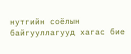нутгийн соёлын байгууллагууд хагас бие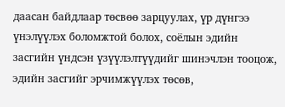даасан байдлаар төсвөө зарцуулах, үр дүнгээ үнэлүүлэх боломжтой болох, соёлын эдийн засгийн үндсэн үзүүлэлтүүдийг шинэчлэн тооцож, эдийн засгийг эрчимжүүлэх төсөв,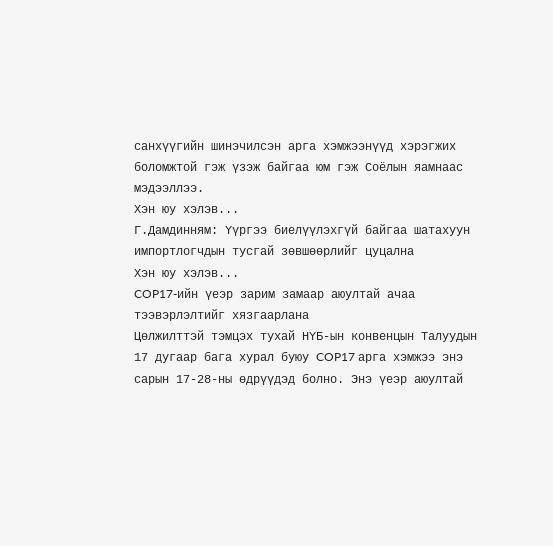санхүүгийн шинэчилсэн арга хэмжээнүүд хэрэгжих боломжтой гэж үзэж байгаа юм гэж Соёлын яамнаас мэдээллээ.
Хэн юу хэлэв...
Г.Дамдинням: Үүргээ биелүүлэхгүй байгаа шатахуун импортлогчдын тусгай зөвшөөрлийг цуцална
Хэн юу хэлэв...
COP17-ийн үеэр зарим замаар аюултай ачаа тээвэрлэлтийг хязгаарлана
Цөлжилттэй тэмцэх тухай НҮБ-ын конвенцын Талуудын 17 дугаар бага хурал буюу COP17 арга хэмжээ энэ сарын 17-28-ны өдрүүдэд болно. Энэ үеэр аюултай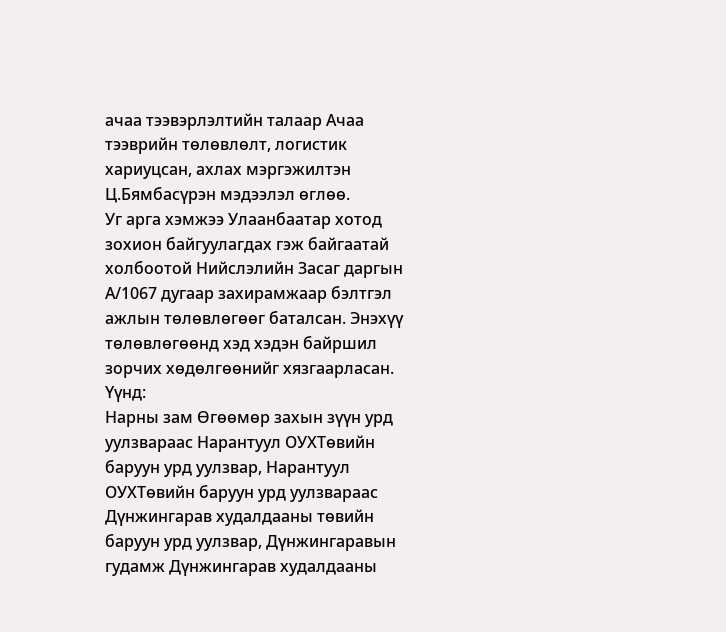ачаа тээвэрлэлтийн талаар Ачаа тээврийн төлөвлөлт, логистик хариуцсан, ахлах мэргэжилтэн Ц.Бямбасүрэн мэдээлэл өглөө.
Уг арга хэмжээ Улаанбаатар хотод зохион байгуулагдах гэж байгаатай холбоотой Нийслэлийн Засаг даргын А/1067 дугаар захирамжаар бэлтгэл ажлын төлөвлөгөөг баталсан. Энэхүү төлөвлөгөөнд хэд хэдэн байршил зорчих хөдөлгөөнийг хязгаарласан.
Үүнд:
Нарны зам Өгөөмөр захын зүүн урд уулзвараас Нарантуул ОУХТөвийн баруун урд уулзвар, Нарантуул ОУХТөвийн баруун урд уулзвараас Дүнжингарав худалдааны төвийн баруун урд уулзвар, Дүнжингаравын гудамж Дүнжингарав худалдааны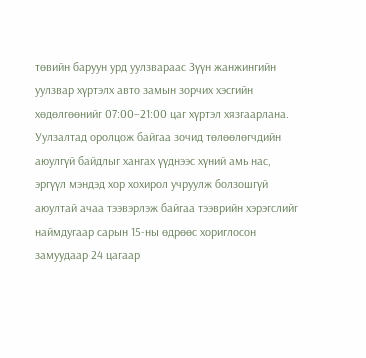төвийн баруун урд уулзвараас Зүүн жанжингийн уулзвар хүртэлх авто замын зорчих хэсгийн хөдөлгөөнийг 07:00–21:00 цаг хүртэл хязгаарлана.
Уулзалтад оролцож байгаа зочид төлөөлөгчдийн аюулгүй байдлыг хангах үүднээс хүний амь нас, эргүүл мэндэд хор хохирол учруулж болзошгүй аюултай ачаа тээвэрлэж байгаа тээврийн хэрэгслийг наймдугаар сарын 15-ны өдрөөс хориглосон замуудаар 24 цагаар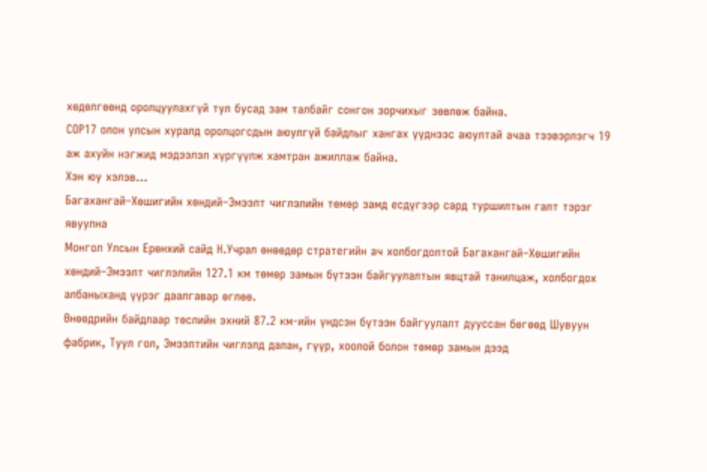хөдөлгөөнд оролцуулахгүй тул бусад зам талбайг сонгон зорчихыг зөвлөж байна.
COP17 олон улсын хуралд оролцогсдын аюулгүй байдлыг хангах үүднээс аюултай ачаа тээвэрлэгч 19 аж ахуйн нэгжид мэдээлэл хүргүүлж хамтран ажиллаж байна.
Хэн юу хэлэв...
Багахангай–Хөшигийн хөндий–Эмээлт чиглэлийн төмөр замд есдүгээр сард туршилтын галт тэрэг явуулна
Монгол Улсын Ерөнхий сайд Н.Учрал өнөөдөр стратегийн ач холбогдолтой Багахангай–Хөшигийн хөндий–Эмээлт чиглэлийн 127.1 км төмөр замын бүтээн байгуулалтын явцтай танилцаж, холбогдох албаныханд үүрэг даалгавар өглөө.
Өнөөдрийн байдлаар төслийн эхний 87.2 км-ийн үндсэн бүтээн байгуулалт дууссан бөгөөд Шувуун фабрик, Туул гол, Эмээлтийн чиглэлд далан, гүүр, хоолой болон төмөр замын дээд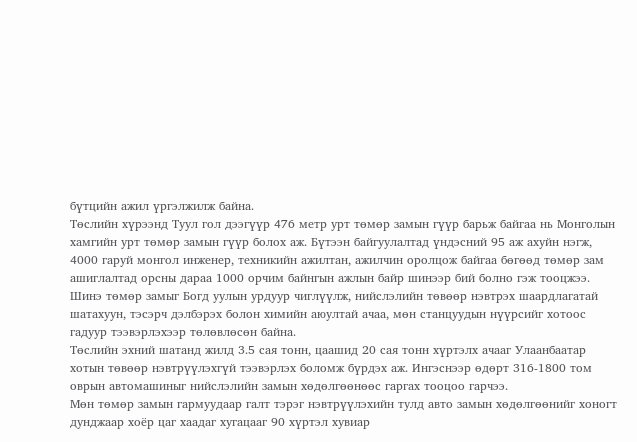бүтцийн ажил үргэлжилж байна.
Төслийн хүрээнд Туул гол дээгүүр 476 метр урт төмөр замын гүүр барьж байгаа нь Монголын хамгийн урт төмөр замын гүүр болох аж. Бүтээн байгуулалтад үндэсний 95 аж ахуйн нэгж, 4000 гаруй монгол инженер, техникийн ажилтан, ажилчин оролцож байгаа бөгөөд төмөр зам ашиглалтад орсны дараа 1000 орчим байнгын ажлын байр шинээр бий болно гэж тооцжээ.
Шинэ төмөр замыг Богд уулын урдуур чиглүүлж, нийслэлийн төвөөр нэвтрэх шаардлагатай шатахуун, тэсэрч дэлбэрэх болон химийн аюултай ачаа, мөн станцуудын нүүрсийг хотоос гадуур тээвэрлэхээр төлөвлөсөн байна.
Төслийн эхний шатанд жилд 3.5 сая тонн, цаашид 20 сая тонн хүртэлх ачааг Улаанбаатар хотын төвөөр нэвтрүүлэхгүй тээвэрлэх боломж бүрдэх аж. Ингэснээр өдөрт 316-1800 том оврын автомашиныг нийслэлийн замын хөдөлгөөнөөс гаргах тооцоо гарчээ.
Мөн төмөр замын гармуудаар галт тэрэг нэвтрүүлэхийн тулд авто замын хөдөлгөөнийг хоногт дунджаар хоёр цаг хаадаг хугацааг 90 хүртэл хувиар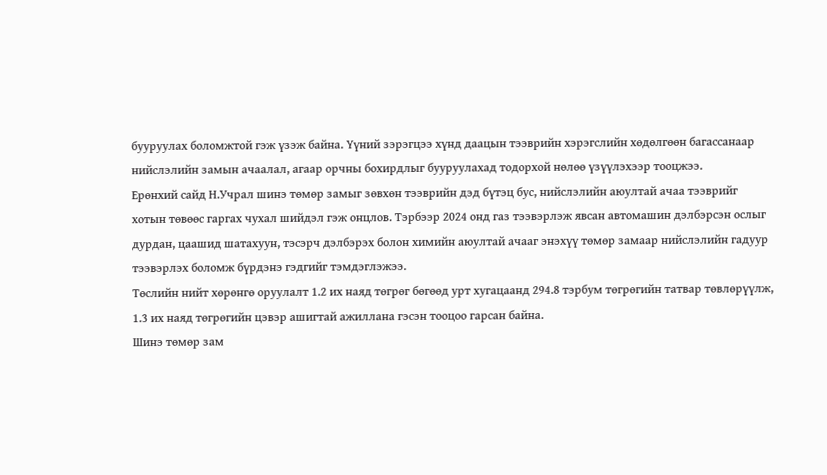бууруулах боломжтой гэж үзэж байна. Үүний зэрэгцээ хүнд даацын тээврийн хэрэгслийн хөдөлгөөн багассанаар нийслэлийн замын ачаалал, агаар орчны бохирдлыг бууруулахад тодорхой нөлөө үзүүлэхээр тооцжээ.
Ерөнхий сайд Н.Учрал шинэ төмөр замыг зөвхөн тээврийн дэд бүтэц бус, нийслэлийн аюултай ачаа тээврийг хотын төвөөс гаргах чухал шийдэл гэж онцлов. Тэрбээр 2024 онд газ тээвэрлэж явсан автомашин дэлбэрсэн ослыг дурдан, цаашид шатахуун, тэсэрч дэлбэрэх болон химийн аюултай ачааг энэхүү төмөр замаар нийслэлийн гадуур тээвэрлэх боломж бүрдэнэ гэдгийг тэмдэглэжээ.
Төслийн нийт хөрөнгө оруулалт 1.2 их наяд төгрөг бөгөөд урт хугацаанд 294.8 тэрбум төгрөгийн татвар төвлөрүүлж, 1.3 их наяд төгрөгийн цэвэр ашигтай ажиллана гэсэн тооцоо гарсан байна.
Шинэ төмөр зам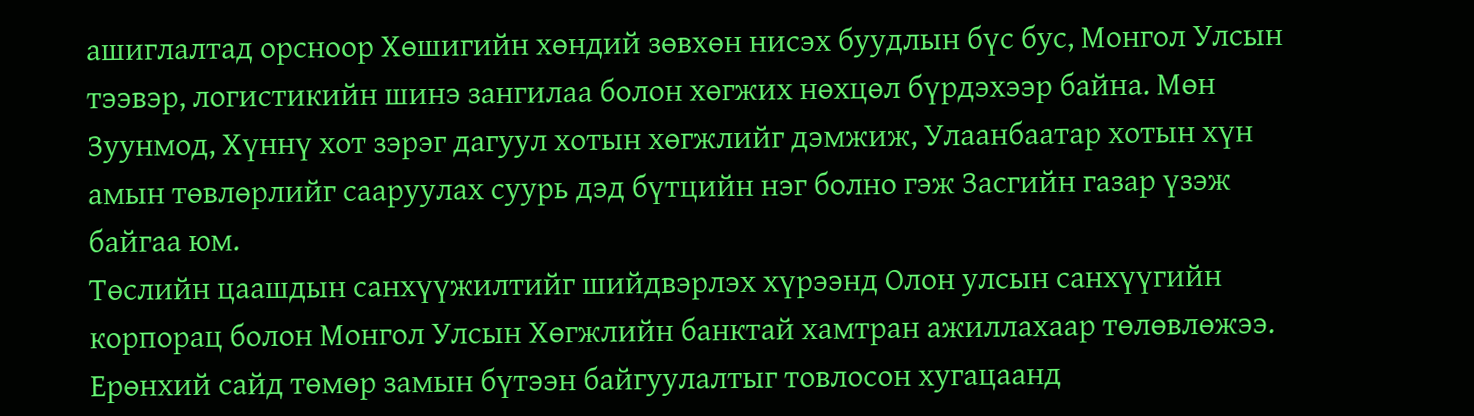ашиглалтад орсноор Хөшигийн хөндий зөвхөн нисэх буудлын бүс бус, Монгол Улсын тээвэр, логистикийн шинэ зангилаа болон хөгжих нөхцөл бүрдэхээр байна. Мөн Зуунмод, Хүннү хот зэрэг дагуул хотын хөгжлийг дэмжиж, Улаанбаатар хотын хүн амын төвлөрлийг сааруулах суурь дэд бүтцийн нэг болно гэж Засгийн газар үзэж байгаа юм.
Төслийн цаашдын санхүүжилтийг шийдвэрлэх хүрээнд Олон улсын санхүүгийн корпорац болон Монгол Улсын Хөгжлийн банктай хамтран ажиллахаар төлөвлөжээ.
Ерөнхий сайд төмөр замын бүтээн байгуулалтыг товлосон хугацаанд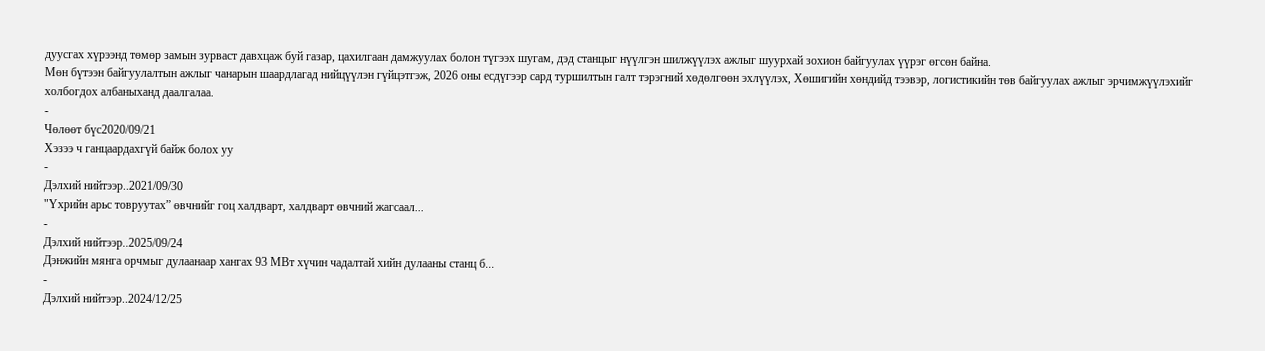дуусгах хүрээнд төмөр замын зурваст давхцаж буй газар, цахилгаан дамжуулах болон түгээх шугам, дэд станцыг нүүлгэн шилжүүлэх ажлыг шуурхай зохион байгуулах үүрэг өгсөн байна.
Мөн бүтээн байгуулалтын ажлыг чанарын шаардлагад нийцүүлэн гүйцэтгэж, 2026 оны есдүгээр сард туршилтын галт тэрэгний хөдөлгөөн эхлүүлэх, Хөшигийн хөндийд тээвэр, логистикийн төв байгуулах ажлыг эрчимжүүлэхийг холбогдох албаныханд даалгалаа.
-
Чөлөөт бүс2020/09/21
Хэзээ ч ганцаардахгүй байж болох уу
-
Дэлхий нийтээр..2021/09/30
"Үхрийн арьс товруутах” өвчнийг гоц халдварт, халдварт өвчний жагсаал...
-
Дэлхий нийтээр..2025/09/24
Дэнжийн мянга орчмыг дулаанаар хангах 93 МВт хүчин чадалтай хийн дулааны станц б...
-
Дэлхий нийтээр..2024/12/25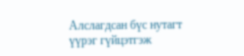Алслагдсан бүс нутагт үүрэг гүйцэтгэж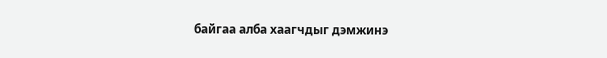байгаа алба хаагчдыг дэмжинэ